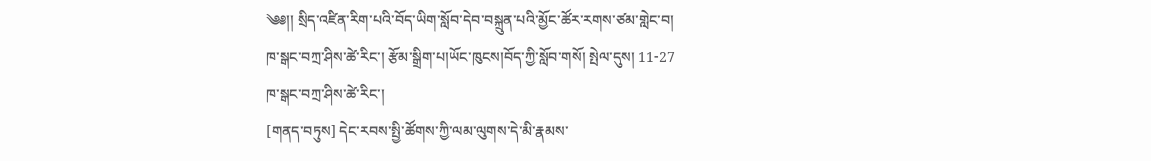༄༅།། སྲིད་འཛིན་རིག་པའི་བོད་ཡིག་སློབ་དེབ་བསྐྲུན་པའི་མྱོང་ཚོར་རགས་ཙམ་གླེང་བ།
ཁ་སྒང་བཀྲ་ཤིས་ཚེ་རིང་། རྩོམ་སྒྲིག་པ།ཡོང་ཁུངས།བོད་ཀྱི་སློབ་གསོ། སྤེལ་དུས། 11-27
ཁ་སྒང་བཀྲ་ཤིས་ཚེ་རིང་།
[གནད་བཏུས] དེང་རབས་སྤྱི་ཚོགས་ཀྱི་ལམ་ལུགས་དེ་མི་རྣམས་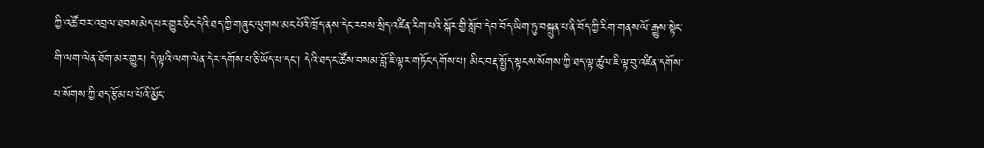ཀྱི་འཚོ་བར་འབྲལ་ཐབས་མེད་པར་གྱུར་ཅིང་དེའི་ཐད་ཀྱི་གཞུང་ལུགས་མང་པོའི་ཁྲོད་ནས་དེང་རབས་སྲིད་འཛིན་རིག་པའི་སྐོར་གྱི་སློབ་དེབ་བོད་ཡིག་ཏུ་བསྐྲུན་པ་ནི་བོད་ཀྱི་རིག་གནས་ལོ་རྒྱུས་སྟེང་གི་ལག་ལེན་ཐོག་མར་གྱུར། དེ་ལྟའི་ལག་ལེན་དེར་དགོས་པ་ཅི་ཡོད་པ་དང་། དེའི་ཐད་ང་ཚོས་བསམ་བློ་ཇི་ལྟར་གཏོང་དགོས་པ། མིང་བརྡ་སྤྱོད་སྟངས་སོགས་ཀྱི་ཐད་ལྟ་ཚུལ་ཇི་ལྟ་བུ་འཛིན་དགོས་པ་སོགས་ཀྱི་ཐད་རྩོམ་པ་པོའི་མྱོང་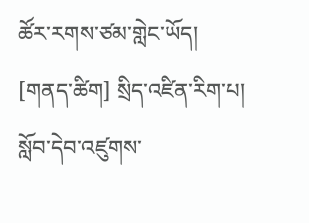ཚོར་རགས་ཙམ་གླེང་ཡོད།
[གནད་ཚིག] སྲིད་འཛིན་རིག་པ། སློབ་དེབ་འཛུགས་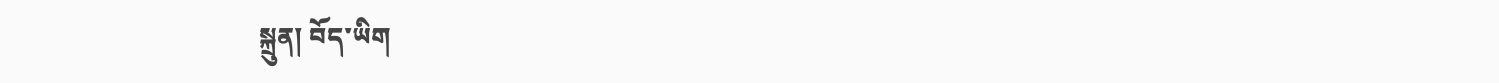སྐྲུན། བོད་ཡིག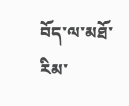བོད་ལ་མཐོ་རིམ་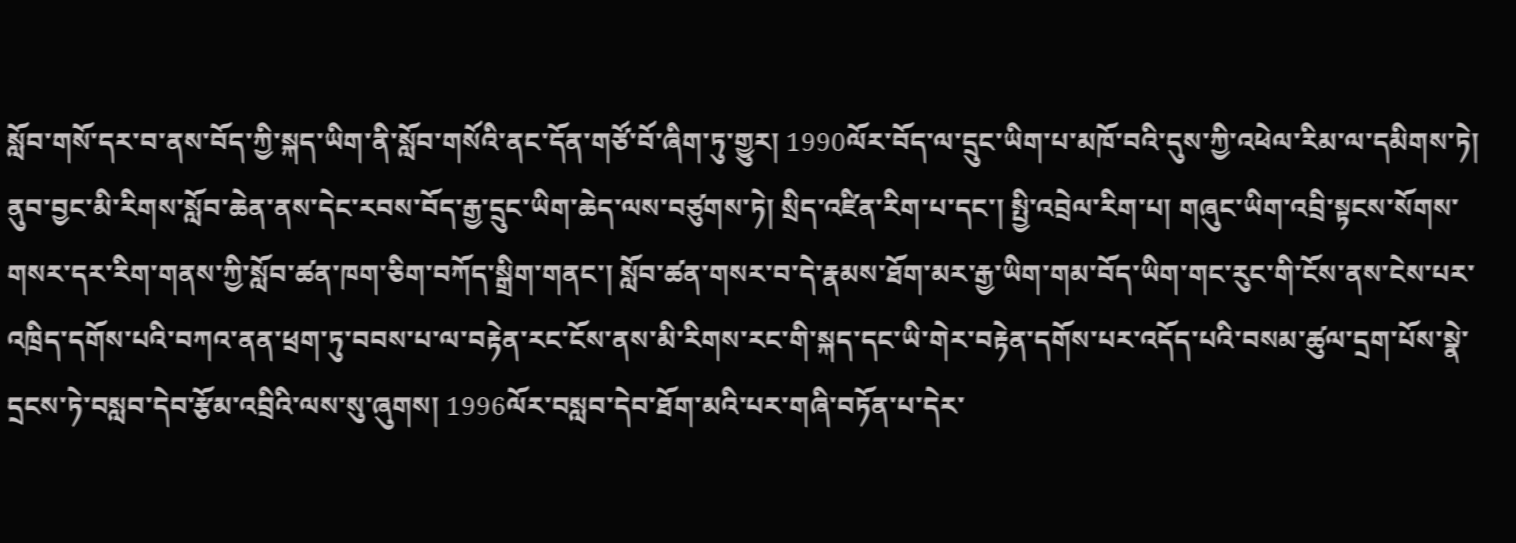སློབ་གསོ་དར་བ་ནས་བོད་ཀྱི་སྐད་ཡིག་ནི་སློབ་གསོའི་ནང་དོན་གཙོ་བོ་ཞིག་ཏུ་གྱུར། 1990ལོར་བོད་ལ་དྲུང་ཡིག་པ་མཁོ་བའི་དུས་ཀྱི་འཕེལ་རིམ་ལ་དམིགས་ཏེ། ནུབ་བྱང་མི་རིགས་སློབ་ཆེན་ནས་དེང་རབས་བོད་རྒྱ་དྲུང་ཡིག་ཆེད་ལས་བཙུགས་ཏེ། སྲིད་འཛིན་རིག་པ་དང་། སྤྱི་འབྲེལ་རིག་པ། གཞུང་ཡིག་འབྲི་སྟངས་སོགས་གསར་དར་རིག་གནས་ཀྱི་སློབ་ཚན་ཁག་ཅིག་བཀོད་སྒྲིག་གནང་། སློབ་ཚན་གསར་བ་དེ་རྣམས་ཐོག་མར་རྒྱ་ཡིག་གམ་བོད་ཡིག་གང་རུང་གི་ངོས་ནས་ངེས་པར་འཁྲིད་དགོས་པའི་བཀའ་ནན་ཕྲག་ཏུ་བབས་པ་ལ་བརྟེན་རང་ངོས་ནས་མི་རིགས་རང་གི་སྐད་དང་ཡི་གེར་བརྟེན་དགོས་པར་འདོད་པའི་བསམ་ཚུལ་དྲག་པོས་སྣེ་དྲངས་ཏེ་བསླབ་དེབ་རྩོམ་འབྲིའི་ལས་སུ་ཞུགས། 1996ལོར་བསླབ་དེབ་ཐོག་མའི་པར་གཞི་བཏོན་པ་དེར་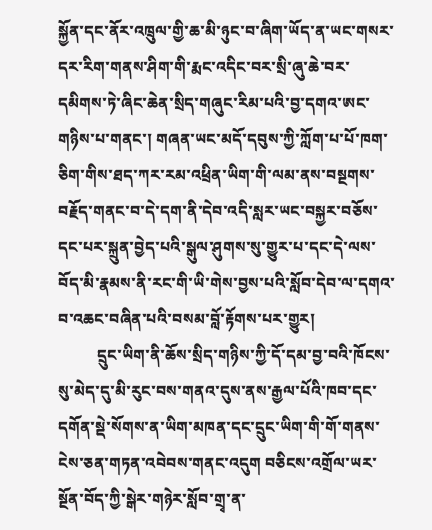སྐྱོན་དང་ནོར་འཁྲུལ་གྱི་ཆ་མི་ཉུང་བ་ཞིག་ཡོད་ན་ཡང་གསར་དར་རིག་གནས་ཤིག་གི་རྨང་འདིང་བར་སྲི་ཞུ་ཆེ་བར་དམིགས་ཏེ་ཞིང་ཆེན་སྲིད་གཞུང་རིམ་པའི་བྱ་དགའ་ཨང་གཉིས་པ་གནང་། གཞན་ཡང་མདོ་དབུས་ཀྱི་ཀློག་པ་པོ་ཁག་ཅིག་གིས་ཐད་ཀར་རམ་འཕྲིན་ཡིག་གི་ལམ་ནས་བསྔགས་བརྗོད་གནང་བ་དེ་དག་ནི་དེབ་འདི་སླར་ཡང་བསྐྱར་བཅོས་དང་པར་སྐྲུན་བྱེད་པའི་སྒུལ་ཤུགས་སུ་གྱུར་པ་དང་དེ་ལས་བོད་མི་རྣམས་ནི་རང་གི་ཡི་གེས་བྱས་པའི་སློབ་དེབ་ལ་དགའ་བ་འཆང་བཞིན་པའི་བསམ་བློ་རྟོགས་པར་གྱུར།
          དྲུང་ཡིག་ནི་ཆོས་སྲིད་གཉིས་ཀྱི་དོ་དམ་བྱ་བའི་ཁོངས་སུ་མེད་དུ་མི་རུང་བས་གནའ་དུས་ནས་རྒྱལ་པོའི་ཁབ་དང་དགོན་སྡེ་སོགས་ན་ཡིག་མཁན་དང་དྲུང་ཡིག་གི་གོ་གནས་ངེས་ཅན་གཏན་འབེབས་གནང་འདུག བཅིངས་འགྲོལ་ཡར་སྔོན་བོད་ཀྱི་སྒེར་གཉེར་སློབ་གྲྭ་ན་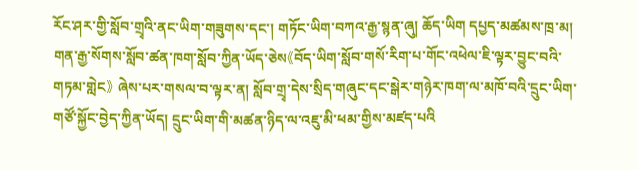རོང་ཤར་གྱི་སློབ་གྲྭའི་ནང་ཡིག་གཟུགས་དང་། གཏོང་ཡིག་བཀའ་རྒྱ་སྙན་ཞུ། ཆོད་ཡིག དཔྱད་མཚམས་ཁྲ་མ། གན་རྒྱ་སོགས་སློབ་ཚན་ཁག་སློབ་ཀྱིན་ཡོད་ཅེས《བོད་ཡིག་སློབ་གསོ་རིག་པ་གོང་འཕེལ་ཇི་ལྟར་བྱུང་བའི་གཏམ་གླེང》 ཞེས་པར་གསལ་བ་ལྟར་ན། སློབ་གྲྭ་དེས་སྲིད་གཞུང་དང་སྒེར་གཉེར་ཁག་ལ་མཁོ་བའི་དྲུང་ཡིག་གཙོ་སྐྱོང་བྱེད་ཀྱིན་ཡོད། དྲུང་ཡིག་གི་མཚན་ཉིད་ལ་འཇུ་མི་ཕམ་གྱིས་མཛད་པའི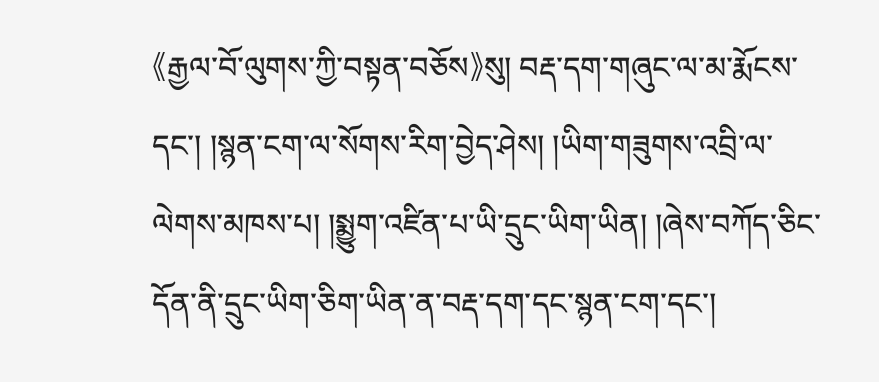《རྒྱལ་བོ་ལུགས་ཀྱི་བསྟན་བཅོས》སུ། བརྡ་དག་གཞུང་ལ་མ་རྨོངས་དང་། །སྙན་ངག་ལ་སོགས་རིག་བྱེད་ཤེས། །ཡིག་གཟུགས་འབྲི་ལ་ལེགས་མཁས་པ། །སྨྱུག་འཛིན་པ་ཡི་དྲུང་ཡིག་ཡིན། །ཞེས་བཀོད་ཅིང་དོན་ནི་དྲུང་ཡིག་ཅིག་ཡིན་ན་བརྡ་དག་དང་སྙན་ངག་དང་།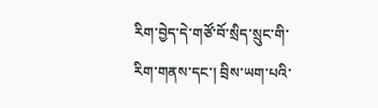རིག་བྱེད་དེ་གཙོ་བོ་སྲིད་སྲུང་གི་རིག་གནས་དང་། བྲིས་ཡག་པའི་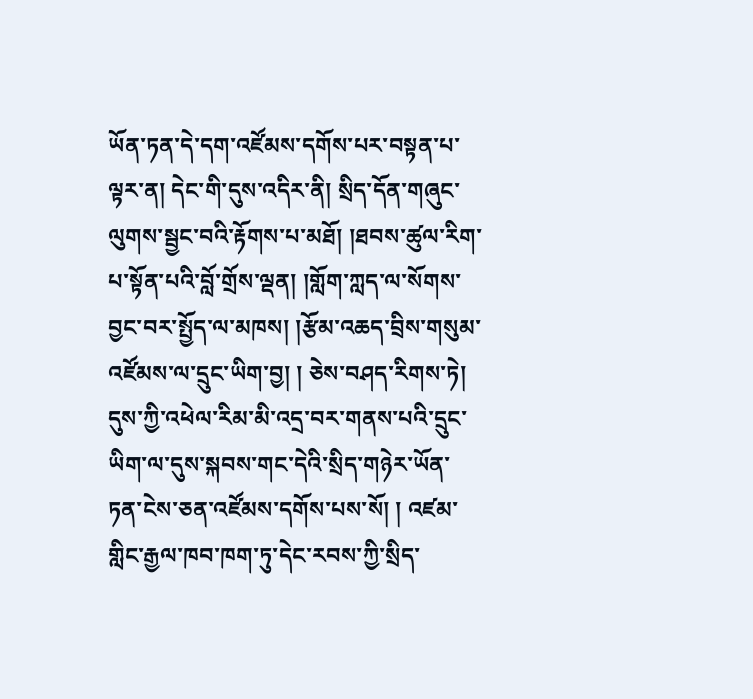ཡོན་ཏན་དེ་དག་འཛོམས་དགོས་པར་བསྟན་པ་ལྟར་ན། དེང་གི་དུས་འདིར་ནི། སྲིད་དོན་གཞུང་ལུགས་སྦྱང་བའི་རྟོགས་པ་མཐོ། །ཐབས་ཚུལ་རིག་པ་སྟོན་པའི་བློ་གྲོས་ལྡན། །གློག་ཀླད་ལ་སོགས་བྱང་བར་སྤྱོད་ལ་མཁས། །རྩོམ་འཆད་བྲིས་གསུམ་འཛོམས་ལ་དྲུང་ཡིག་བྱ། ། ཅེས་བཤད་རིགས་ཏེ། དུས་ཀྱི་འཕེལ་རིམ་མི་འདྲ་བར་གནས་པའི་དྲུང་ཡིག་ལ་དུས་སྐབས་གང་དེའི་སྲིད་གཉེར་ཡོན་ཏན་ངེས་ཅན་འཛོམས་དགོས་པས་སོ། ། འཛམ་གླིང་རྒྱལ་ཁབ་ཁག་ཏུ་དེང་རབས་ཀྱི་སྲིད་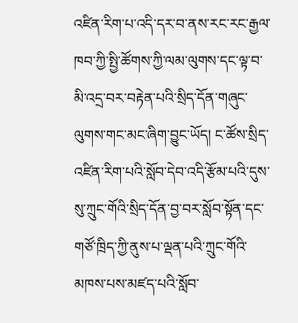འཛིན་རིག་པ་འདི་དར་བ་ནས་རང་རང་རྒྱལ་ཁབ་ཀྱི་སྤྱི་ཚོགས་ཀྱི་ལམ་ལུགས་དང་ལྟ་བ་མི་འདྲ་བར་བརྟེན་པའི་སྲིད་དོན་གཞུང་ལུགས་གང་མང་ཞིག་བྱུང་ཡོད། ང་ཚོས་སྲིད་འཛིན་རིག་པའི་སློབ་དེབ་འདི་རྩོམ་པའི་དུས་སུ་ཀྲུང་གོའི་སྲིད་དོན་བྱ་བར་སློབ་སྟོན་དང་གཙོ་ཁྲིད་ཀྱི་ནུས་པ་ལྡན་པའི་ཀྲུང་གོའི་མཁས་པས་མཛད་པའི་སློབ་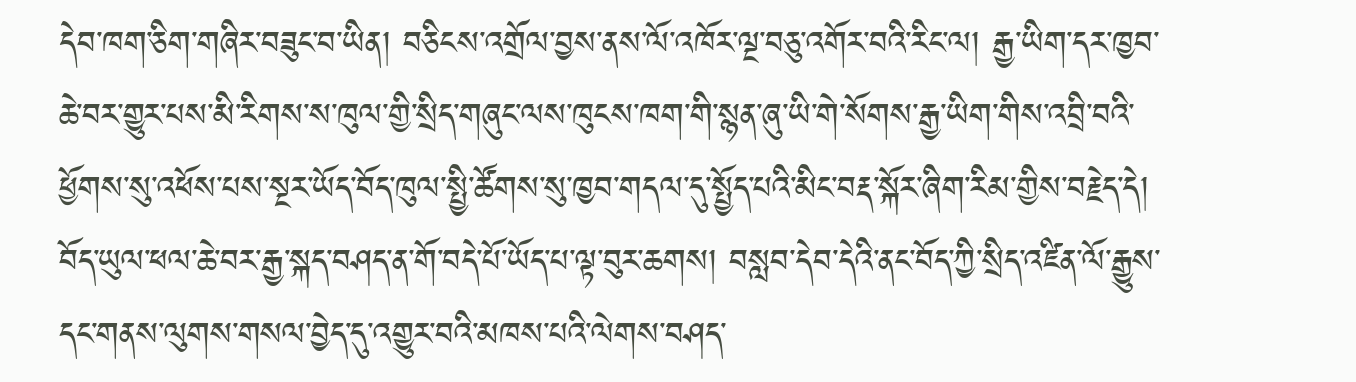དེབ་ཁག་ཅིག་གཞིར་བཟུང་བ་ཡིན། བཅིངས་འགྲོལ་བྱས་ནས་ལོ་འཁོར་ལྔ་བཅུ་འགོར་བའི་རིང་ལ། རྒྱ་ཡིག་དར་ཁྱབ་ཆེ་བར་གྱུར་པས་མི་རིགས་ས་ཁུལ་གྱི་སྲིད་གཞུང་ལས་ཁུངས་ཁག་གི་སྙན་ཞུ་ཡི་གེ་སོགས་རྒྱ་ཡིག་གིས་འབྲི་བའི་ཕྱོགས་སུ་འཕོས་པས་སྔར་ཡོད་བོད་ཁུལ་སྤྱི་ཚོགས་སུ་ཁྱབ་གདལ་དུ་སྤྱོད་པའི་མིང་བརྡ་སྐོར་ཞིག་རིམ་གྱིས་བརྗེད་དེ། བོད་ཡུལ་ཕལ་ཆེ་བར་རྒྱ་སྐད་བཤད་ན་གོ་བདེ་པོ་ཡོད་པ་ལྟ་བུར་ཆགས། བསླབ་དེབ་དེའི་ནང་བོད་ཀྱི་སྲིད་འཛིན་ལོ་རྒྱུས་དང་གནས་ལུགས་གསལ་བྱེད་དུ་འགྱུར་བའི་མཁས་པའི་ལེགས་བཤད་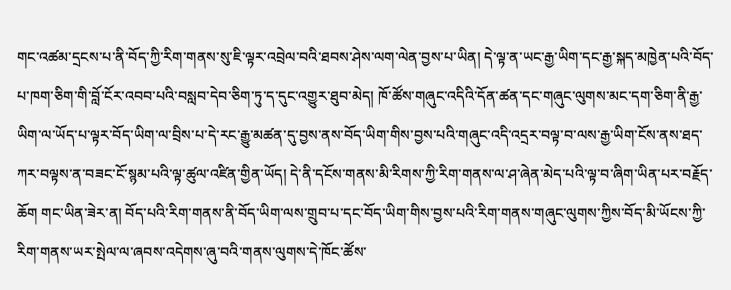གང་འཚམ་དྲངས་པ་ནི་བོད་ཀྱི་རིག་གནས་སུ་ཇི་ལྟར་འབྲེལ་བའི་ཐབས་ཤེས་ལག་ལེན་བྱས་པ་ཡིན། དེ་ལྟ་ན་ཡང་རྒྱ་ཡིག་དང་རྒྱ་སྐད་མཁྱེན་པའི་བོད་པ་ཁག་ཅིག་གི་བློ་ངོར་འབབ་པའི་བསླབ་དེབ་ཅིག་ཏུ་ད་དུང་འགྱུར་ཐུབ་མེད། ཁོ་ཚོས་གཞུང་འདིའི་དོན་ཚན་དང་གཞུང་ལུགས་མང་དག་ཅིག་ནི་རྒྱ་ཡིག་ལ་ཡོད་པ་ལྟར་བོད་ཡིག་ལ་བྲིས་པ་དེ་རང་རྒྱུ་མཚན་དུ་བྱས་ནས་བོད་ཡིག་གིས་བྱས་པའི་གཞུང་འདི་འདྲར་བལྟ་བ་ལས་རྒྱ་ཡིག་ངོས་ནས་ཐད་ཀར་བལྟས་ན་བཟང་ངོ་སྙམ་པའི་ལྟ་ཚུལ་འཛིན་གྱིན་ཡོད། དེ་ནི་དངོས་གནས་མི་རིགས་ཀྱི་རིག་གནས་ལ་ཤ་ཞེན་མེད་པའི་ལྟ་བ་ཞིག་ཡིན་པར་བརྗོད་ཆོག གང་ཡིན་ཟེར་ན། བོད་པའི་རིག་གནས་ནི་བོད་ཡིག་ལས་གྲུབ་པ་དང་བོད་ཡིག་གིས་བྱས་པའི་རིག་གནས་གཞུང་ལུགས་ཀྱིས་བོད་མི་ཡོངས་ཀྱི་རིག་གནས་ཡར་སྤེལ་ལ་ཞབས་འདེགས་ཞུ་བའི་གནས་ལུགས་དེ་ཁོང་ཚོས་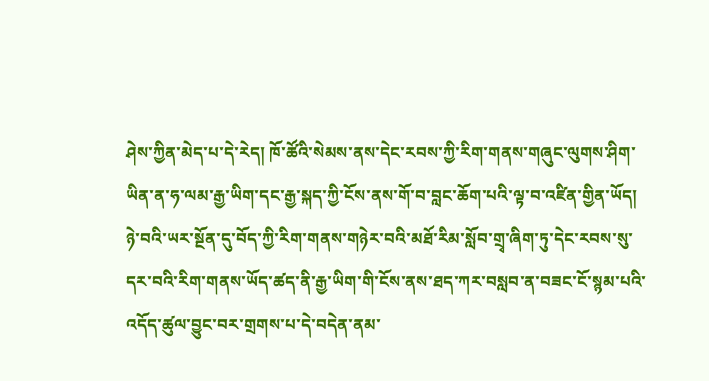ཤེས་ཀྱིན་མེད་པ་དེ་རེད། ཁོ་ཚོའི་སེམས་ནས་དེང་རབས་ཀྱི་རིག་གནས་གཞུང་ལུགས་ཤིག་ཡིན་ན་ཧ་ལམ་རྒྱ་ཡིག་དང་རྒྱ་སྐད་ཀྱི་ངོས་ནས་གོ་བ་བླང་ཆོག་པའི་ལྟ་བ་འཛིན་གྱིན་ཡོད། ཉེ་བའི་ཡར་སྔོན་དུ་བོད་ཀྱི་རིག་གནས་གཉེར་བའི་མཐོ་རིམ་སློབ་གྲྭ་ཞིག་ཏུ་དེང་རབས་སུ་དར་བའི་རིག་གནས་ཡོད་ཚད་ནི་རྒྱ་ཡིག་གི་ངོས་ནས་ཐད་ཀར་བསླབ་ན་བཟང་ངོ་སྙམ་པའི་འདོད་ཚུལ་བྱུང་བར་གྲགས་པ་དེ་བདེན་ནམ་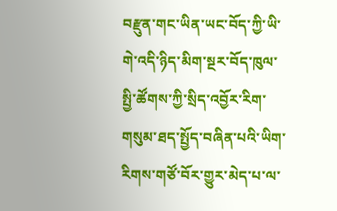བརྫུན་གང་ཡིན་ཡང་བོད་ཀྱི་ཡི་གེ་འདི་ཉིད་མིག་སྔར་བོད་ཁུལ་སྤྱི་ཚོགས་ཀྱི་སྲིད་འབྱོར་རིག་གསུམ་ཐད་སྤྱོད་བཞིན་པའི་ཡིག་རིགས་གཙོ་བོར་གྱུར་མེད་པ་ལ་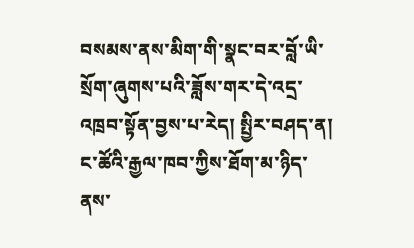བསམས་ནས་མིག་གི་སྣང་བར་བློ་ཡི་སྲོག་ཞུགས་པའི་ཟློས་གར་དེ་འདྲ་འཁྲབ་སྟོན་བྱས་པ་རེད། སྤྱིར་བཤད་ན། ང་ཚོའི་རྒྱལ་ཁབ་ཀྱིས་ཐོག་མ་ཉིད་ནས་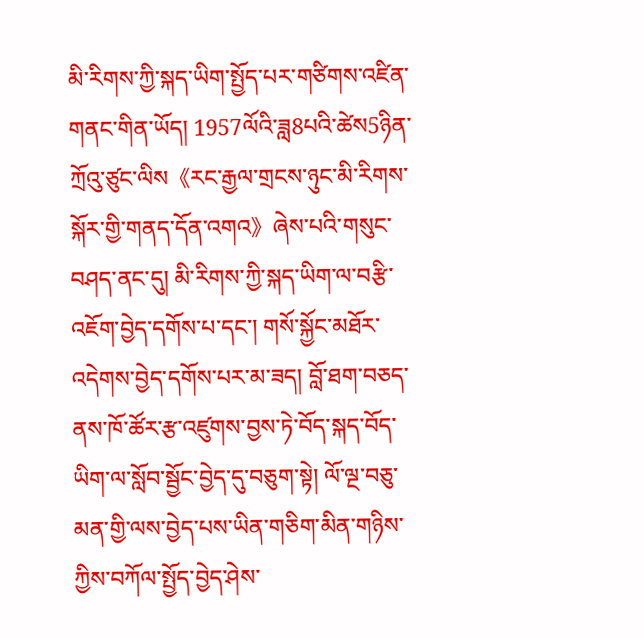མི་རིགས་ཀྱི་སྐད་ཡིག་སྤྱོད་པར་གཙིགས་འཛིན་གནང་གིན་ཡོད། 1957ལོའི་ཟླ8པའི་ཚེས5ཉིན་ཀྲོའུ་ཙུང་ལིས《རང་རྒྱལ་གྲངས་ཉུང་མི་རིགས་སྐོར་གྱི་གནད་དོན་འགའ》ཞེས་པའི་གསུང་བཤད་ནང་དུ། མི་རིགས་ཀྱི་སྐད་ཡིག་ལ་བརྩི་འཇོག་བྱེད་དགོས་པ་དང་། གསོ་སྐྱོང་མཐོར་འདེགས་བྱེད་དགོས་པར་མ་ཟད། བློ་ཐག་བཅད་ནས་ཁོ་ཚོར་རྩ་འཛུགས་བྱས་ཏེ་བོད་སྐད་བོད་ཡིག་ལ་སློབ་སྦྱོང་བྱེད་དུ་བཅུག་སྟེ། ལོ་ལྔ་བཅུ་མན་གྱི་ལས་བྱེད་པས་ཡིན་གཅིག་མིན་གཉིས་ཀྱིས་བཀོལ་སྤྱོད་བྱེད་ཤེས་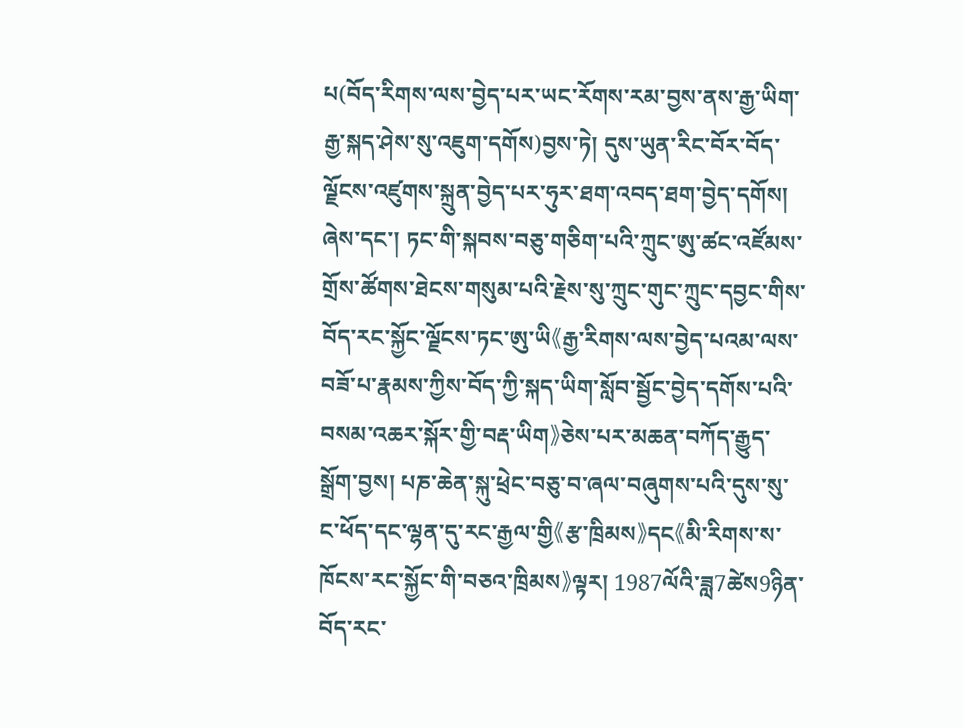པ(བོད་རིགས་ལས་བྱེད་པར་ཡང་རོགས་རམ་བྱས་ནས་རྒྱ་ཡིག་རྒྱ་སྐད་ཤེས་སུ་འཇུག་དགོས)བྱས་ཏེ། དུས་ཡུན་རིང་བོར་བོད་ལྗོངས་འཛུགས་སྐྲུན་བྱེད་པར་ཧུར་ཐག་འབད་ཐག་བྱེད་དགོས། ཞེས་དང་། ཏང་གི་སྐབས་བཅུ་གཅིག་པའི་ཀྲུང་ཨུ་ཚང་འཛོམས་གྲོས་ཚོགས་ཐེངས་གསུམ་པའི་རྗེས་སུ་ཀྲུང་གུང་ཀྲུང་དབྱང་གིས་བོད་རང་སྐྱོང་ལྗོངས་ཏང་ཨུ་ཡི《རྒྱ་རིགས་ལས་བྱེད་པའམ་ལས་བཟོ་པ་རྣམས་ཀྱིས་བོད་ཀྱི་སྐད་ཡིག་སློབ་སྦྱོང་བྱེད་དགོས་པའི་བསམ་འཆར་སྐོར་གྱི་བརྡ་ཡིག》ཅེས་པར་མཆན་བཀོད་རྒྱུད་སྒྲོག་བྱས། པཎ་ཆེན་སྐུ་ཕྲེང་བཅུ་བ་ཞལ་བཞུགས་པའི་དུས་སུ་ང་ཕོད་དང་ལྷན་དུ་རང་རྒྱལ་གྱི《རྩ་ཁྲིམས》དང《མི་རིགས་ས་ཁོངས་རང་སྐྱོང་གི་བཅའ་ཁྲིམས》ལྟར། 1987ལོའི་ཟླ7ཚེས9ཉིན་བོད་རང་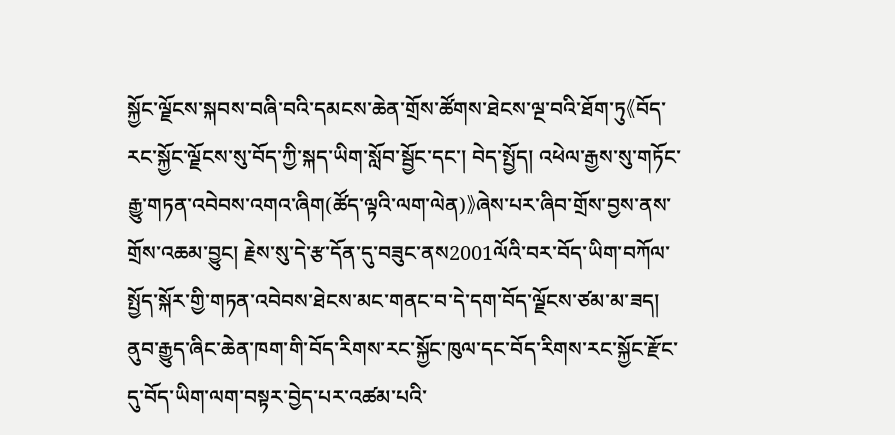སྐྱོང་ལྗོངས་སྐབས་བཞི་བའི་དམངས་ཆེན་གྲོས་ཚོགས་ཐེངས་ལྔ་བའི་ཐོག་ཏུ《བོད་རང་སྐྱོང་ལྗོངས་སུ་བོད་ཀྱི་སྐད་ཡིག་སློབ་སྦྱོང་དང་། བེད་སྤྱོད། འཕེལ་རྒྱས་སུ་གཏོང་རྒྱུ་གཏན་འབེབས་འགའ་ཞིག(ཚོད་ལྟའི་ལག་ལེན)》ཞེས་པར་ཞིབ་གྲོས་བྱས་ནས་གྲོས་འཆམ་བྱུང། རྗེས་སུ་དེ་རྩ་དོན་དུ་བཟུང་ནས2001ལོའི་བར་བོད་ཡིག་བཀོལ་སྤྱོད་སྐོར་གྱི་གཏན་འབེབས་ཐེངས་མང་གནང་བ་དེ་དག་བོད་ལྗོངས་ཙམ་མ་ཟད། ནུབ་རྒྱུད་ཞིང་ཆེན་ཁག་གི་བོད་རིགས་རང་སྐྱོང་ཁུལ་དང་བོད་རིགས་རང་སྐྱོང་རྫོང་དུ་བོད་ཡིག་ལག་བསྟར་བྱེད་པར་འཚམ་པའི་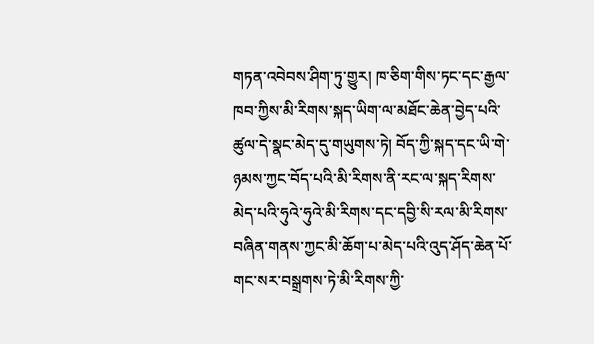གཏན་འབེབས་ཤིག་ཏུ་གྱུར། ཁ་ཅིག་གིས་ཏང་དང་རྒྱལ་ཁབ་ཀྱིས་མི་རིགས་སྐད་ཡིག་ལ་མཐོང་ཆེན་བྱེད་པའི་ཚུལ་དེ་སྣང་མེད་དུ་གཡུགས་ཏེ། བོད་ཀྱི་སྐད་དང་ཡི་གེ་ཉམས་ཀྱང་བོད་པའི་མི་རིགས་ནི་རང་ལ་སྐད་རིགས་མེད་པའི་ཧུའེ་ཧུའེ་མི་རིགས་དང་དབྱི་སི་རལ་མི་རིགས་བཞིན་གནས་ཀྱང་མི་ཆོག་པ་མེད་པའི་འུད་ཤོད་ཆེན་པོ་གང་སར་བསྒྲགས་ཏེ་མི་རིགས་ཀྱི་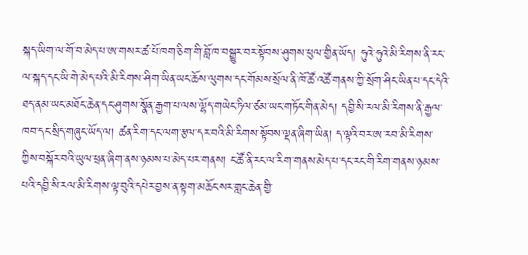སྐད་ཡིག་ལ་གོ་བ་མེད་པ་ཨ་གསར་ཚ་པོ་ཁག་ཅིག་གི་བློ་ཁ་བསྒྱུར་བར་སྟོབས་ཤུགས་ཕུལ་གྱིན་ཡོད། ཧུའེ་ཧུའེ་མི་རིགས་ནི་རང་ལ་སྐད་དང་ཡི་གེ་མེད་པའི་མི་རིགས་ཤིག་ཡིན་ཡང་ཆོས་ལུགས་དང་གོམས་སྲོལ་ནི་ཁོ་ཚོ་འཚོ་གནས་ཀྱི་སྲོག་ཤིང་ཡིན་པ་དང་དེའི་ཐད་ནམ་ཡང་མཐོང་ཆེན་དང་ཤུགས་སྣོན་རྒྱག་པ་ལས་ལྷོད་གཡེང་ཏིལ་ཙམ་ཡང་གཏོང་གིན་མེད། དབྱི་སི་རལ་མི་རིགས་ནི་རྒྱལ་ཁབ་དང་སྲིད་གཞུང་ཡོད་ལ། ཚན་རིག་དང་ལག་རྩལ་དར་བའི་མི་རིགས་སྟོབས་ལྡན་ཞིག་ཡིན། ད་ལྟའི་བར་ཨ་རབ་མི་རིགས་ཀྱིས་བསྐོར་བའི་ཡུལ་ཕྲན་ཞིག་ནས་ཉམས་པ་མེད་པར་གནས། ང་ཚོ་ནི་རང་ལ་རིག་གནས་མེད་པ་དང་རང་གི་རིག་གནས་ཉམས་པའི་དབྱི་སི་རལ་མི་རིགས་ལྟ་བུའི་དཔེར་བྱས་ན་སྟག་མཆོང་སར་གླང་ཆེན་གྱི་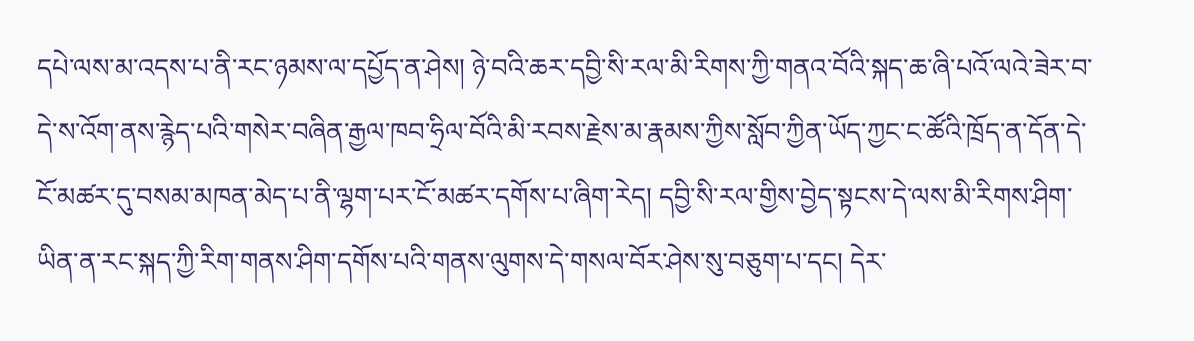དཔེ་ལས་མ་འདས་པ་ནི་རང་ཉམས་ལ་དཔྱོད་ན་ཤེས། ཉེ་བའི་ཆར་དབྱི་སི་རལ་མི་རིགས་ཀྱི་གནའ་བོའི་སྐད་ཆ་ཞི་པའོ་ལའེ་ཟེར་བ་དེ་ས་འོག་ནས་རྙེད་པའི་གསེར་བཞིན་རྒྱལ་ཁབ་ཧྲིལ་བོའི་མི་རབས་རྗེས་མ་རྣམས་ཀྱིས་སློབ་ཀྱིན་ཡོད་ཀྱང་ང་ཚོའི་ཁྲོད་ན་དོན་དེ་ངོ་མཚར་དུ་བསམ་མཁན་མེད་པ་ནི་ལྷག་པར་ངོ་མཚར་དགོས་པ་ཞིག་རེད། དབྱི་སི་རལ་གྱིས་བྱེད་སྟངས་དེ་ལས་མི་རིགས་ཤིག་ཡིན་ན་རང་སྐད་ཀྱི་རིག་གནས་ཤིག་དགོས་པའི་གནས་ལུགས་དེ་གསལ་བོར་ཤེས་སུ་བཅུག་པ་དང། དེར་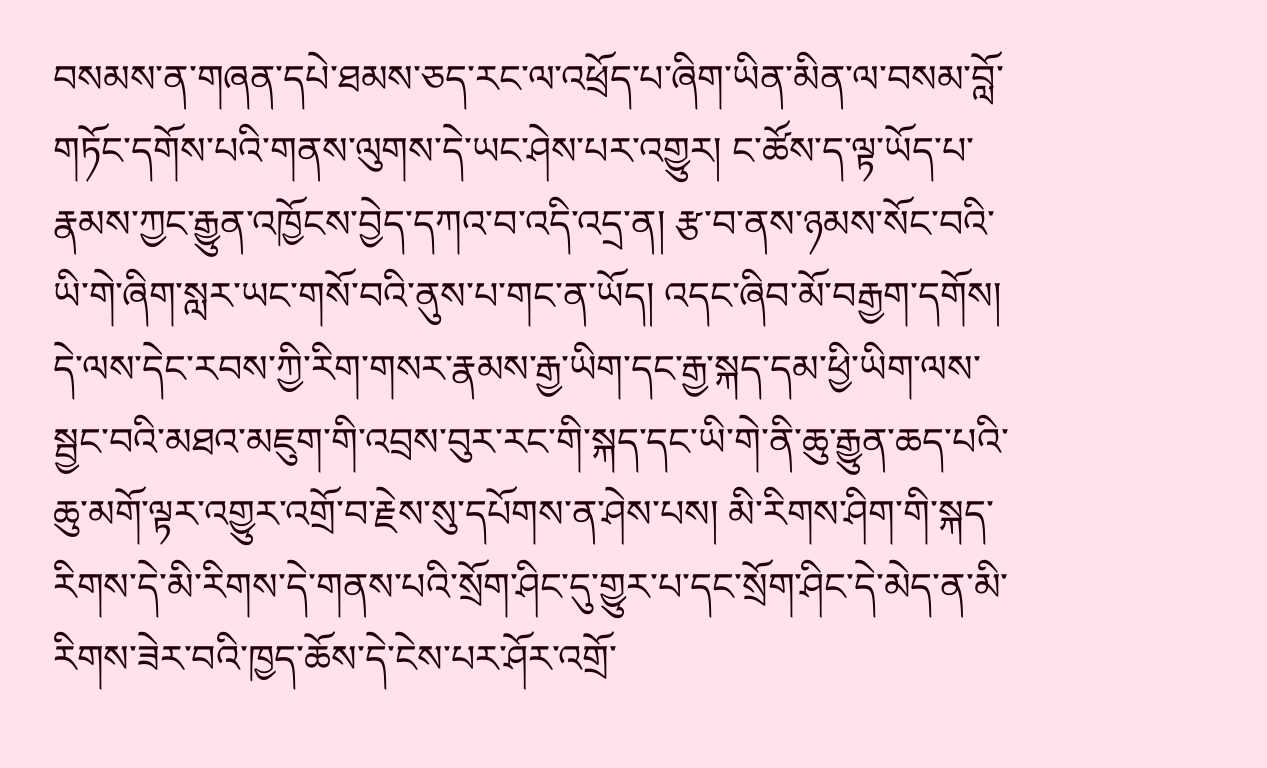བསམས་ན་གཞན་དཔེ་ཐམས་ཅད་རང་ལ་འཕྲོད་པ་ཞིག་ཡིན་མིན་ལ་བསམ་བློ་གཏོང་དགོས་པའི་གནས་ལུགས་དེ་ཡང་ཤེས་པར་འགྱུར། ང་ཚོས་ད་ལྟ་ཡོད་པ་རྣམས་ཀྱང་རྒྱུན་འཁྱོངས་བྱེད་དཀའ་བ་འདི་འདྲ་ན། རྩ་བ་ནས་ཉམས་སོང་བའི་ཡི་གེ་ཞིག་སླར་ཡང་གསོ་བའི་ནུས་པ་གང་ན་ཡོད། འདང་ཞིབ་མོ་བརྒྱག་དགོས། དེ་ལས་དེང་རབས་ཀྱི་རིག་གསར་རྣམས་རྒྱ་ཡིག་དང་རྒྱ་སྐད་དམ་ཕྱི་ཡིག་ལས་སྦྱང་བའི་མཐའ་མཇུག་གི་འབྲས་བུར་རང་གི་སྐད་དང་ཡི་གེ་ནི་ཆུ་རྒྱུན་ཆད་པའི་ཆུ་མགོ་ལྟར་འགྱུར་འགྲོ་བ་རྗེས་སུ་དཔོགས་ན་ཤེས་པས། མི་རིགས་ཤིག་གི་སྐད་རིགས་དེ་མི་རིགས་དེ་གནས་པའི་སྲོག་ཤིང་དུ་གྱུར་པ་དང་སྲོག་ཤིང་དེ་མེད་ན་མི་རིགས་ཟེར་བའི་ཁྱད་ཆོས་དེ་ངེས་པར་ཤོར་འགྲོ་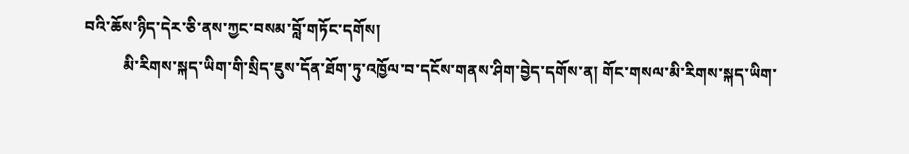བའི་ཆོས་ཉིད་དེར་ཅི་ནས་ཀྱང་བསམ་བློ་གཏོང་དགོས།
          མི་རིགས་སྐད་ཡིག་གི་སྲིད་ཇུས་དོན་ཐོག་ཏུ་འཁྱོལ་བ་དངོས་གནས་ཤིག་བྱེད་དགོས་ན། གོང་གསལ་མི་རིགས་སྐད་ཡིག་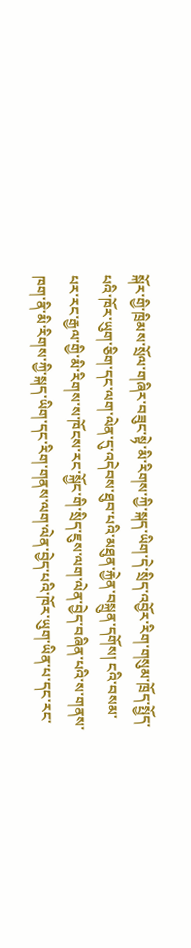སྐོར་གྱི་ཁྲིམས་སྲོལ་གཞིར་བཟུང་སྟེ་མི་རིགས་ཀྱི་སྐད་ཡིག་དེ་སྲིད་འབྱོར་རིག་གསུམ་ཁྲོད་སྤྱོད་པའི་ཁོར་ཡུག་ཅིག་དང་ལག་ལེན་དུ་འདེབས་ཐུབ་པའི་མཐུན་རྐྱེན་བསྐྲུན་དགོས། ངའི་བསམ་པར་རང་རྒྱལ་གྱི་མི་རིགས་ས་ཁོངས་རང་སྐྱོང་གི་སྲིད་ཇུས་ལག་ལེན་བྱེད་བཞིན་པའི་ས་གནས་ཁག་ནི་མི་རིགས་ཀྱི་སྐད་ཡིག་དང་རིག་གནས་ལག་ལེན་བྱེད་པའི་ཁོར་ཡུག་ཡིན་པ་དང་རང་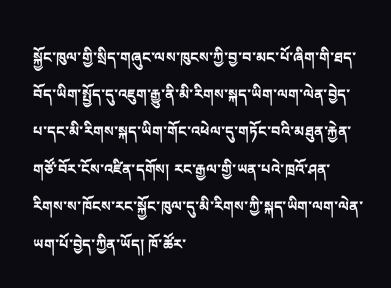སྐྱོང་ཁུལ་གྱི་སྲིད་གཞུང་ལས་ཁུངས་ཀྱི་བྱ་བ་མང་པོ་ཞིག་གི་ཐད་བོད་ཡིག་སྤྱོད་དུ་འཇུག་རྒྱུ་ནི་མི་རིགས་སྐད་ཡིག་ལག་ལེན་བྱེད་པ་དང་མི་རིགས་སྐད་ཡིག་གོང་འཕེལ་དུ་གཏོང་བའི་མཐུན་རྐྱེན་གཙོ་བོར་ངོས་འཛིན་དགོས། རང་རྒྱལ་གྱི་ཡན་པའེ་ཁྲའོ་ཤན་རིགས་ས་ཁོངས་རང་སྐྱོང་ཁུལ་དུ་མི་རིགས་ཀྱི་སྐད་ཡིག་ལག་ལེན་ཡག་པོ་བྱེད་ཀྱིན་ཡོད། ཁོ་ཚོར་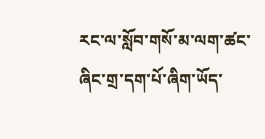རང་ལ་སློབ་གསོ་མ་ལག་ཚང་ཞིང་གྲ་དག་པོ་ཞིག་ཡོད་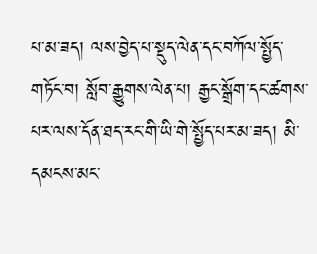པ་མ་ཟད། ལས་བྱེད་པ་སྡུད་ལེན་དང་བཀོལ་སྤྱོད་གཏོང་བ། སློབ་རྒྱུགས་ལེན་པ། རྒྱང་སྒྲོག་དང་ཚགས་པར་ལས་དོན་ཐད་རང་གི་ཡི་གེ་སྤྱོད་པར་མ་ཟད། མི་དམངས་མང་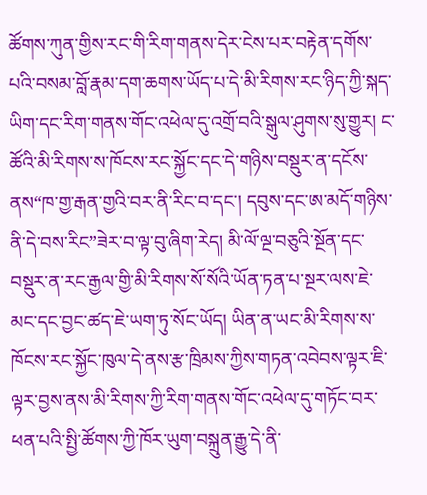ཚོགས་ཀུན་གྱིས་རང་གི་རིག་གནས་དེར་ངེས་པར་བརྟེན་དགོས་པའི་བསམ་བློ་རྣམ་དག་ཆགས་ཡོད་པ་དེ་མི་རིགས་རང་ཉིད་ཀྱི་སྐད་ཡིག་དང་རིག་གནས་གོང་འཕེལ་དུ་འགྲོ་བའི་སྒུལ་ཤུགས་སུ་གྱུར། ང་ཚོའི་མི་རིགས་ས་ཁོངས་རང་སྐྱོང་དང་དེ་གཉིས་བསྡུར་ན་དངོས་ནས“ཁ་གྱ་རྒན་གྱའི་བར་ནི་རིང་བ་དང་། དབུས་དང་ཨ་མདོ་གཉིས་ནི་དེ་བས་རིང”ཟེར་བ་ལྟ་བུ་ཞིག་རེད། མི་ལོ་ལྔ་བཅུའི་སྔོན་དང་བསྡུར་ན་རང་རྒྱལ་གྱི་མི་རིགས་སོ་སོའི་ཡོན་ཏན་པ་སྔར་ལས་ཇེ་མང་དང་བྱང་ཚད་ཇེ་ཡག་ཏུ་སོང་ཡོད། ཡིན་ན་ཡང་མི་རིགས་ས་ཁོངས་རང་སྐྱོང་ཁུལ་དེ་ནས་རྩ་ཁྲིམས་ཀྱིས་གཏན་འབེབས་ལྟར་ཇི་ལྟར་བྱས་ནས་མི་རིགས་ཀྱི་རིག་གནས་གོང་འཕེལ་དུ་གཏོང་བར་ཕན་པའི་སྤྱི་ཚོགས་ཀྱི་ཁོར་ཡུག་བསྐྲུན་རྒྱུ་དེ་ནི་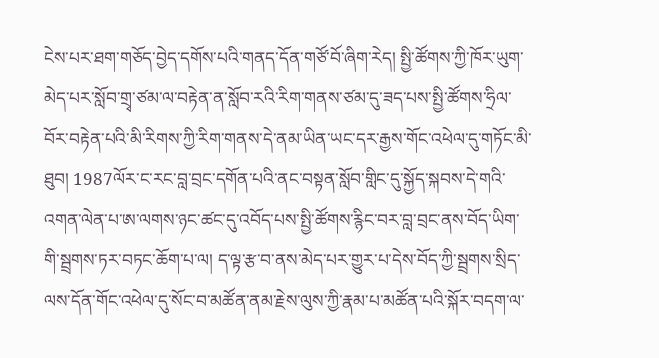ངེས་པར་ཐག་གཅོད་བྱེད་དགོས་པའི་གནད་དོན་གཙོ་བོ་ཞིག་རེད། སྤྱི་ཚོགས་ཀྱི་ཁོར་ཡུག་མེད་པར་སློབ་གྲྭ་ཙམ་ལ་བརྟེན་ན་སློབ་རའི་རིག་གནས་ཙམ་དུ་ཟད་པས་སྤྱི་ཚོགས་ཧྲིལ་བོར་བརྟེན་པའི་མི་རིགས་ཀྱི་རིག་གནས་དེ་ནམ་ཡིན་ཡང་དར་རྒྱས་གོང་འཕེལ་དུ་གཏོང་མི་ཐུབ། 1987ལོར་ང་རང་བླ་བྲང་དགོན་པའི་ནང་བསྟན་སློབ་གླིང་དུ་སྐྱོད་སྐབས་དེ་གའི་འགན་ལེན་པ་ཨ་ལགས་ཉང་ཚང་དུ་འབོད་པས་སྤྱི་ཚོགས་རྙིང་བར་བླ་བྲང་ནས་བོད་ཡིག་གི་སྦྲགས་ཏར་བཏང་ཆོག་པ་ལ། ད་ལྟ་རྩ་བ་ནས་མེད་པར་གྱུར་པ་དེས་བོད་ཀྱི་སྦྲགས་སྲིད་ལས་དོན་གོང་འཕེལ་དུ་སོང་བ་མཚོན་ནམ་རྗེས་ལུས་ཀྱི་རྣམ་པ་མཚོན་པའི་སྐོར་བདག་ལ་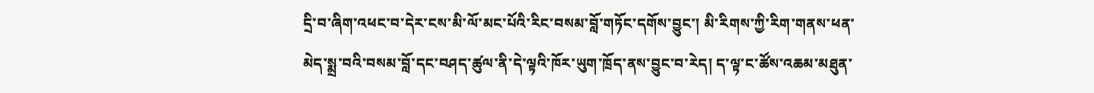དྲི་བ་ཞིག་འཕང་བ་དེར་ངས་མི་ལོ་མང་པོའི་རིང་བསམ་བློ་གཏོང་དགོས་བྱུང་། མི་རིགས་ཀྱི་རིག་གནས་ཕན་མེད་སྨྲ་བའི་བསམ་བློ་དང་བཤད་ཚུལ་ནི་དེ་ལྟའི་ཁོར་ཡུག་ཁྲོད་ནས་བྱུང་བ་རེད། ད་ལྟ་ང་ཚོས་འཆམ་མཐུན་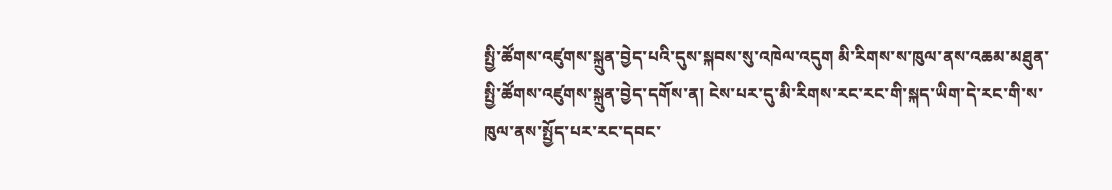སྤྱི་ཚོགས་འཛུགས་སྐྲུན་བྱེད་པའི་དུས་སྐབས་སུ་འཁེལ་འདུག མི་རིགས་ས་ཁུལ་ནས་འཆམ་མཐུན་སྤྱི་ཚོགས་འཛུགས་སྐྲུན་བྱེད་དགོས་ན། ངེས་པར་དུ་མི་རིགས་རང་རང་གི་སྐད་ཡིག་དེ་རང་གི་ས་ཁུལ་ནས་སྤྱོད་པར་རང་དབང་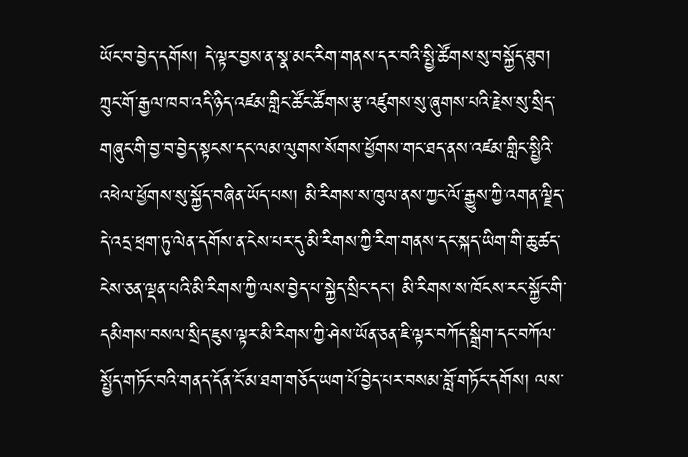ཡོང་བ་བྱེད་དགོས། དེ་ལྟར་བྱས་ན་སྣ་མང་རིག་གནས་དར་བའི་སྤྱི་ཚོགས་སུ་བསྐྱོད་ཐུབ། ཀྲུང་གོ་རྒྱལ་ཁབ་འདི་ཉིད་འཛམ་གླིང་ཚོང་ཚོགས་རྩ་འཛུགས་སུ་ཞུགས་པའི་རྗེས་སུ་སྲིད་གཞུང་གི་བྱ་བ་བྱེད་སྟངས་དང་ལམ་ལུགས་སོགས་ཕྱོགས་གང་ཐད་ནས་འཛམ་གླིང་སྤྱིའི་འཕེལ་ཕྱོགས་སུ་སྐྱོད་བཞིན་ཡོད་པས། མི་རིགས་ས་ཁུལ་ནས་ཀྱང་ལོ་རྒྱུས་ཀྱི་འགན་ལྗིད་དེ་འདྲ་ཕྲག་ཏུ་ལེན་དགོས་ན་ངེས་པར་དུ་མི་རིགས་ཀྱི་རིག་གནས་དང་སྐད་ཡིག་གི་ཆུ་ཚད་ངེས་ཅན་ལྡན་པའི་མི་རིགས་ཀྱི་ལས་བྱེད་པ་སྐྱེད་སྲིང་དང་། མི་རིགས་ས་ཁོངས་རང་སྐྱོང་གི་དམིགས་བསལ་སྲིད་ཇུས་ལྟར་མི་རིགས་ཀྱི་ཤེས་ཡོན་ཅན་ཇི་ལྟར་བཀོད་སྒྲིག་དང་བཀོལ་སྤྱོད་གཏོང་བའི་གནད་དོན་ངོ་མ་ཐག་གཅོད་ཡག་པོ་བྱེད་པར་བསམ་བློ་གཏོང་དགོས། ལས་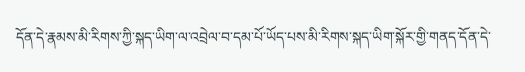དོན་དེ་རྣམས་མི་རིགས་ཀྱི་སྐད་ཡིག་ལ་འབྲེལ་བ་དམ་པོ་ཡོད་པས་མི་རིགས་སྐད་ཡིག་སྐོར་གྱི་གནད་དོན་དེ་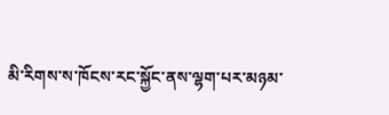མི་རིགས་ས་ཁོངས་རང་སྐྱོང་ནས་ལྷག་པར་མཉམ་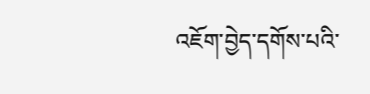འཇོག་བྱེད་དགོས་པའི་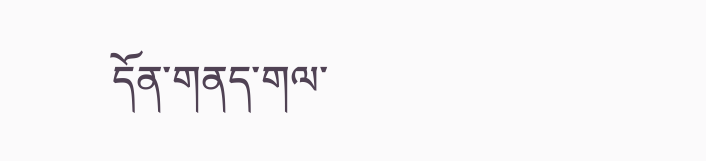དོན་གནད་གལ་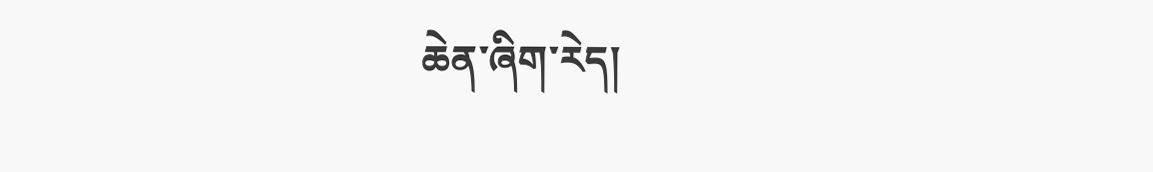ཆེན་ཞིག་རེད།